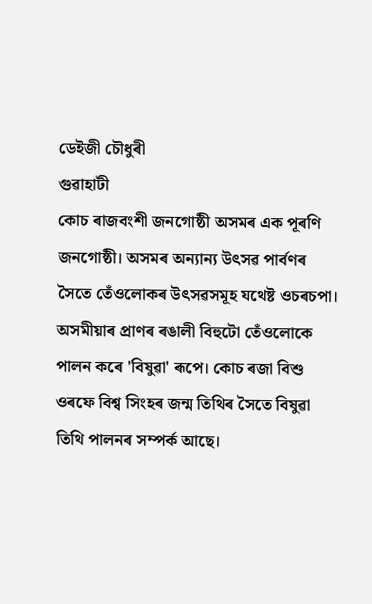ডেইজী চৌধুৰী
গুৱাহাটী
কোচ ৰাজবংশী জনগোষ্ঠী অসমৰ এক পূৰণি জনগোষ্ঠী। অসমৰ অন্যান্য উৎসৱ পাৰ্বণৰ সৈতে তেঁওলোকৰ উৎসৱসমূহ যথেষ্ট ওচৰচপা। অসমীয়াৰ প্ৰাণৰ ৰঙালী বিহুটো তেঁওলোকে পালন কৰে 'বিষুৱা' ৰূপে। কোচ ৰজা বিশু ওৰফে বিশ্ব সিংহৰ জন্ম তিথিৰ সৈতে বিষুৱা তিথি পালনৰ সম্পৰ্ক আছে।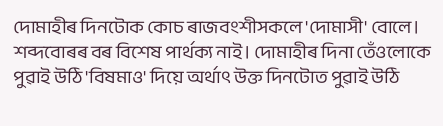দোমাহীৰ দিনটোক কোচ ৰাজবংশীসকলে 'দোমাসী' বোলে। শব্দবোৰৰ বৰ বিশেষ পাৰ্থক্য নাই। দোমাহীৰ দিনা তেঁওলোকে পুৱাই উঠি 'বিষমাও' দিয়ে অৰ্থাৎ উক্ত দিনটোত পুৱাই উঠি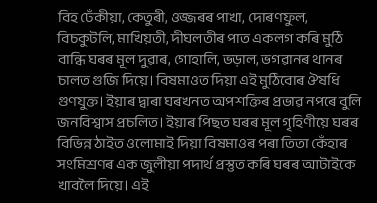বিহ ঢেঁকীয়া, কেতুৰী, ওজ্জৰৰ পাখা, দোৰণফুল, বিচকুটলি, মাখিয়তী, দীঘলতীৰ পাত একলগ কৰি মুঠি বান্ধি ঘৰৰ মূল দুৱাৰ, গোহালি, ভড়াল, ভগৱানৰ থানৰ চালত গুজি দিয়ে। বিষমাওত দিয়া এই মুঠিবোৰ ঔষধি গুণযুক্ত। ইয়াৰ দ্বাৰা ঘৰখনত অপশক্তিৰ প্ৰভাৱ নপৰে বুলি জনবিশ্বাস প্ৰচলিত। ইয়াৰ পিছত ঘৰৰ মূল গৃহিণীয়ে ঘৰৰ বিভিন্ন ঠাইত ওলোমাই দিয়া বিষমাওৰ পৰা তিতা কেঁহাৰ সংমিশ্ৰণৰ এক জুলীয়া পদাৰ্থ প্ৰস্তুত কৰি ঘৰৰ আটাইকে খাবলৈ দিয়ে। এই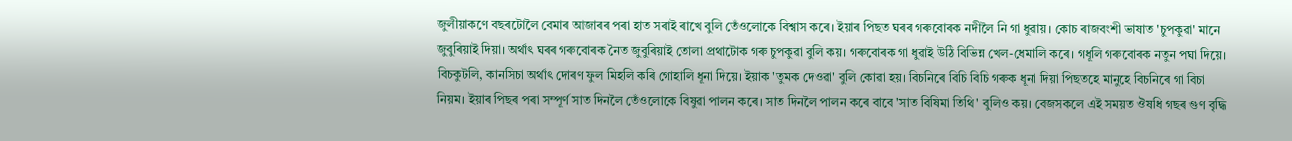জুলীয়াকণে বছৰটোলৈ বেমাৰ আজাৰৰ পৰা হাত সৰাই ৰাখে বুলি তেঁওলোকে বিশ্বাস কৰে। ইয়াৰ পিছত ঘৰৰ গৰুবোৰক নদীলৈ নি গা ধুৱায় । কোচ ৰাজবংশী ভাষাত 'চুপকুৱা' মানে জুবুৰিয়াই দিয়া। অৰ্থাৎ ঘৰৰ গৰুবোৰক নৈত জুবুৰিয়াই তোলা প্ৰথাটোক গৰু চুপকুৱা বুলি কয়। গৰুবোৰক গা ধুৱাই উঠি বিভিন্ন খেল-ধেমালি কৰে। গধূলি গৰুবোৰক নতুন পঘা দিয়ে। বিচকুটলি, কানসিচা অৰ্থাৎ দোৰণ ফুল মিহলি কৰি গোহালি ধূনা দিয়ে। ইয়াক 'তুমক দেওৱা' বুলি কোৱা হয়। বিচনিৰে বিচি বিচি গৰুক ধূনা দিয়া পিছতহে মানুহে বিচনিৰে গা বিচা নিয়ম। ইয়াৰ পিছৰ পৰা সম্পূৰ্ণ সাত দিনলৈ তেঁওলোকে বিষুৱা পালন কৰে। সাত দিনলৈ পালন কৰে বাবে 'সাত বিষিমা তিথি' বুলিও কয়। বেজসকলে এই সময়ত ঔষধি গছৰ গুণ বৃদ্ধি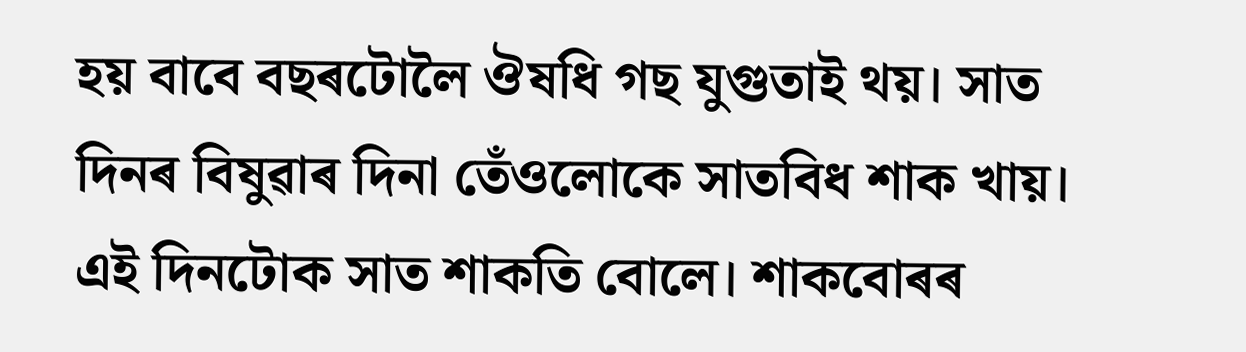হয় বাবে বছৰটোলৈ ঔষধি গছ যুগুতাই থয়। সাত দিনৰ বিষুৱাৰ দিনা তেঁওলোকে সাতবিধ শাক খায়। এই দিনটোক সাত শাকতি বোলে। শাকবোৰৰ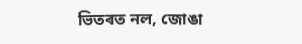ভিতৰত নল, জোঙা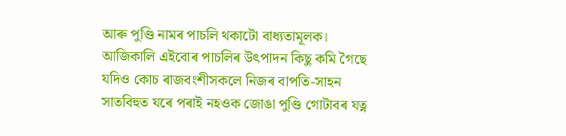আৰু পুণ্ডি নামৰ পাচলি থকাটো বাধ্যতামূলক। আজিকালি এইবোৰ পাচলিৰ উৎপাদন কিছু কমি গৈছে যদিও কোচ ৰাজবংশীসকলে নিজৰ বাপতি-সাহন সাতবিহুত যৰে পৰাই নহওক জোঙা পুণ্ডি গোটাবৰ যত্ন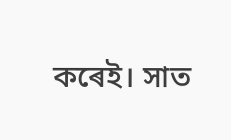কৰেই। সাত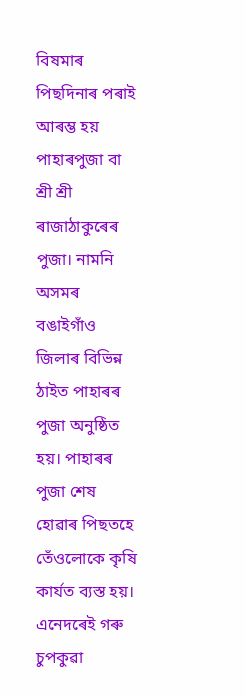বিষমাৰ পিছদিনাৰ পৰাই আৰম্ভ হয় পাহাৰপুজা বা শ্ৰী শ্ৰী ৰাজাঠাকুৰেৰ পুজা। নামনি অসমৰ বঙাইগাঁও জিলাৰ বিভিন্ন ঠাইত পাহাৰৰ পুজা অনুষ্ঠিত হয়। পাহাৰৰ পুজা শেষ হোৱাৰ পিছতহে তেঁওলোকে কৃষি কাৰ্যত ব্যস্ত হয়। এনেদৰেই গৰু চুপকুৱা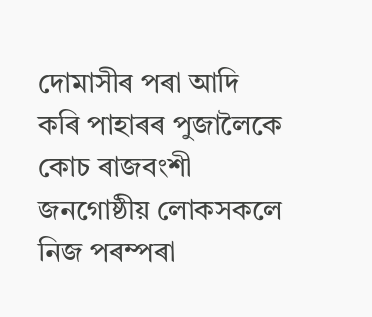দোমাসীৰ পৰা আদি কৰি পাহাৰৰ পুজালৈকে কোচ ৰাজবংশী জনগোষ্ঠীয় লোকসকলে নিজ পৰম্পৰা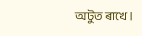অটুত ৰাখে।